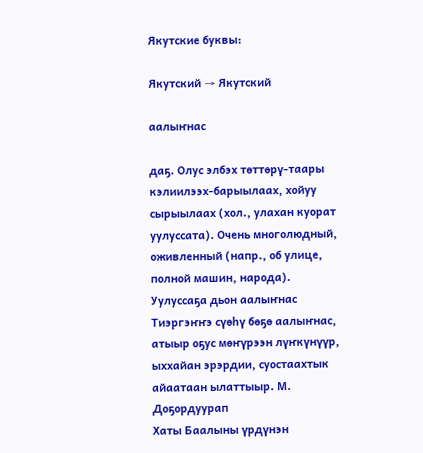Якутские буквы:

Якутский → Якутский

аалыҥнас

даҕ. Олус элбэх төттөрү-таары кэлиилээх-барыылаах, хойуу сырыылаах (хол., улахан куорат уулуссата). Очень многолюдный, оживленный (напр., об улице, полной машин, народа). Уулуссаҕа дьон аалыҥнас
Тиэргэҥҥэ сүөһү бөҕө аалыҥнас, атыыр оҕус мөҥүрээн лүҥкүнүүр, ыххайан эрэрдии, суостаахтык айаатаан ылаттыыр. М. Доҕордуурап
Хаты Баалыны үрдүнэн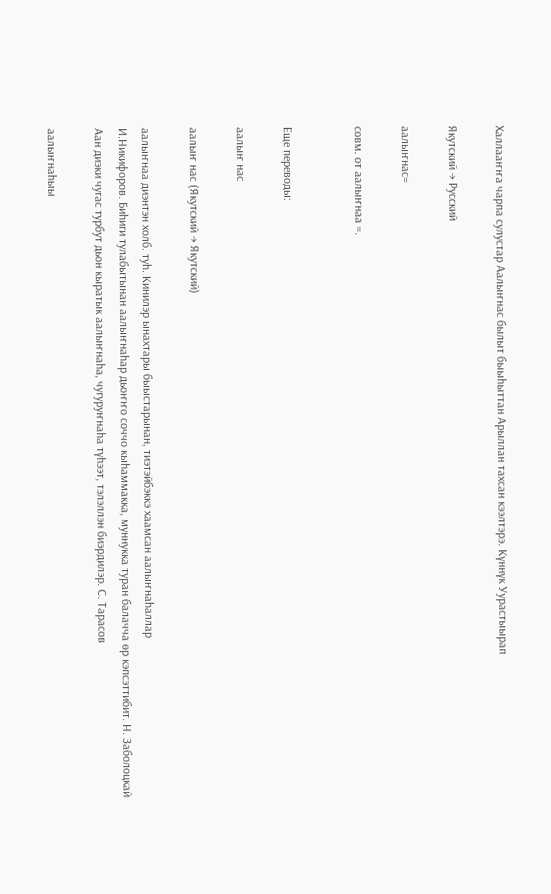Халлааҥҥа чарпа сулустар Аалыҥнас былыт быыһыттан Арыллан тахсан кээлтэрэ. Күннүк Уурастыырап

Якутский → Русский

аалыҥнас=

совм. от аалыҥнаа =.


Еще переводы:

аалыҥ нас

аалыҥ нас (Якутский → Якутский)

аалыҥнаа диэнтэн холб. туһ. Кинилэр ынахтары быыстарынан, тиэтэйбэккэ хаамсан аалыҥнаһаллар
И.Никифоров. Биһиги тулабытынан аалыҥнаһар дьоҥҥо соччо кыһаммакка, муннукка туран балачча өр кэпсэттибит. Н. Заболоцкай
Аан диэки чугас турбут дьон кыратык аалыҥнаһа, чугуруҥнаһа түһээт, тэлэллэн биэрдилэр. С. Тарасов

аалыҥнаһыы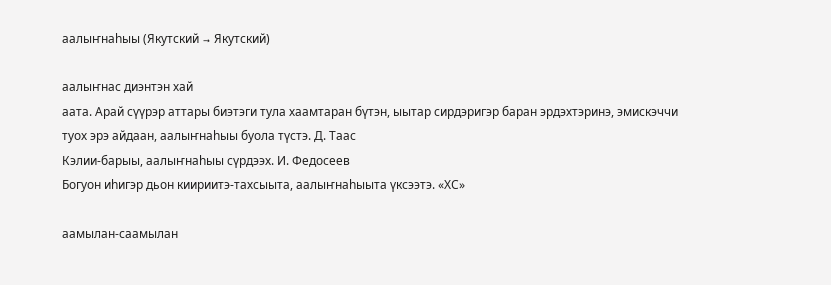аалыҥнаһыы (Якутский → Якутский)

аалыҥнас диэнтэн хай
аата. Арай сүүрэр аттары биэтэги тула хаамтаран бүтэн, ыытар сирдэригэр баран эрдэхтэринэ, эмискэччи туох эрэ айдаан, аалыҥнаһыы буола түстэ. Д. Таас
Кэлии-барыы, аалыҥнаһыы сүрдээх. И. Федосеев
Богуон иһигэр дьон киириитэ-тахсыыта, аалыҥнаһыыта үксээтэ. «ХС»

аамылан-саамылан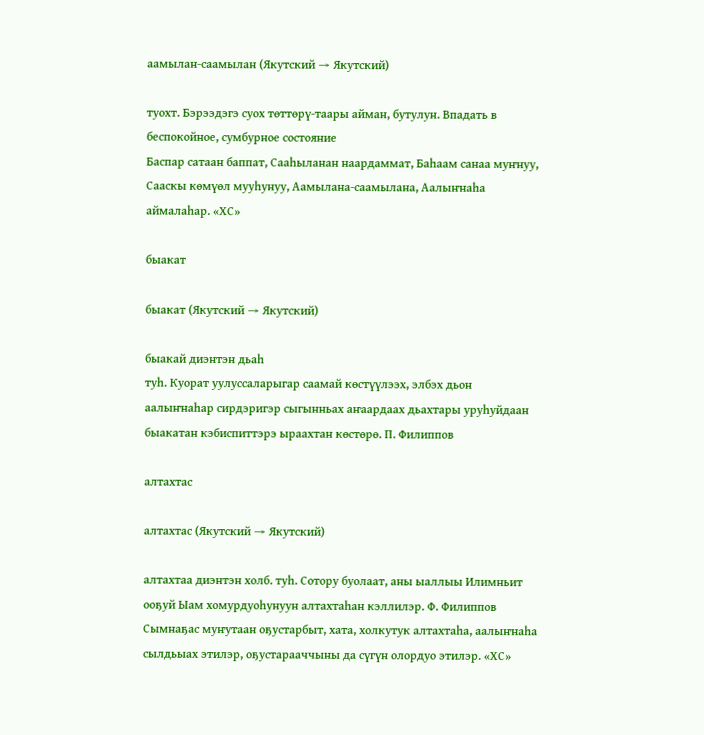аамылан-саамылан (Якутский → Якутский)

туохт. Бэрээдэгэ суох төттөрү-таары айман, бутулун. Впадать в беспокойное, сумбурное состояние
Баспар сатаан баппат, Сааһыланан наардаммат, Баһаам санаа муҥнуу, Сааскы көмүөл мууһунуу, Аамылана-саамылана, Аалыҥнаһа аймалаһар. «ХС»

быакат

быакат (Якутский → Якутский)

быакай диэнтэн дьаһ
туһ. Куорат уулуссаларыгар саамай көстүүлээх, элбэх дьон аалыҥнаһар сирдэригэр сыгынньах аҥаардаах дьахтары уруһуйдаан быакатан кэбиспиттэрэ ыраахтан көстөрө. П. Филиппов

алтахтас

алтахтас (Якутский → Якутский)

алтахтаа диэнтэн холб. туһ. Сотору буолаат, аны ыаллыы Илимньит ооҕуй Ыам хомурдуоһунуун алтахтаһан кэллилэр. Ф. Филиппов
Сымнаҕас муҥутаан оҕустарбыт, хата, холкутук алтахтаһа, аалыҥнаһа сылдьыах этилэр, оҕустарааччыны да сүгүн олордуо этилэр. «ХС»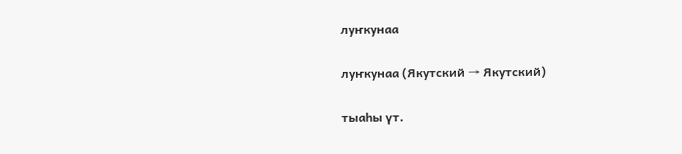луҥкунаа

луҥкунаа (Якутский → Якутский)

тыаһы үт.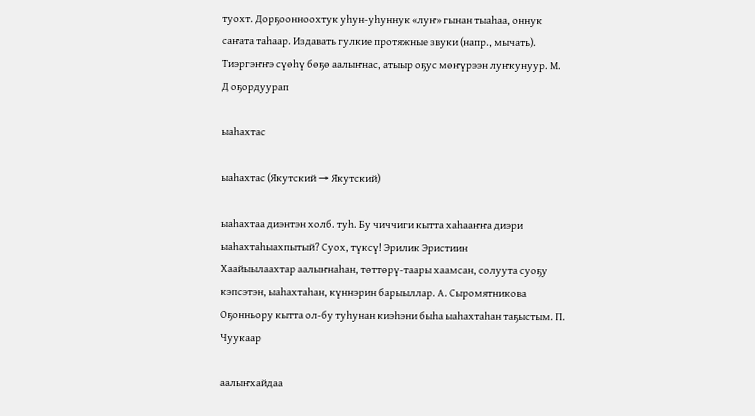туохт. Дорҕоонноохтук уһун-уһуннук «луҥ» гынан тыаһаа, оннук саҥата таһаар. Издавать гулкие протяжные звуки (напр., мычать). Тиэргэҥҥэ сүөһү бөҕө аалыҥнас, атыыр оҕус мөҥүрээн луҥкунуур. М. Д оҕордуурап

ыаһахтас

ыаһахтас (Якутский → Якутский)

ыаһахтаа диэнтэн холб. туһ. Бу чиччиги кытта хаһааҥҥа диэри ыаһахтаһыахпытый? Суох, түксү! Эрилик Эристиин
Хаайыылаахтар аалыҥнаһан, төттөрү-таары хаамсан, солуута суоҕу кэпсэтэн, ыаһахтаһан, күннэрин барыыллар. А. Сыромятникова
Оҕонньору кытта ол-бу туһунан киэһэни быһа ыаһахтаһан таҕыстым. П. Чуукаар

аалыҥхайдаа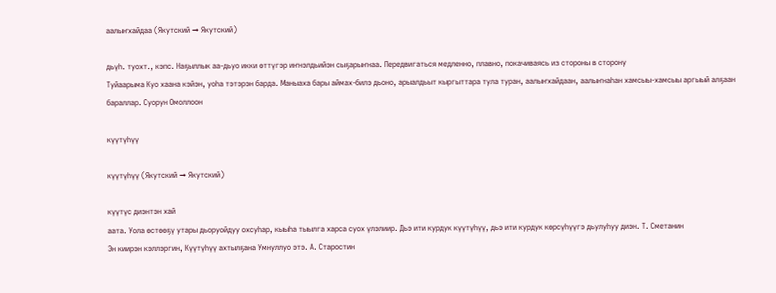аалыҥхайдаа (Якутский → Якутский)

дьүһ. туохт., кэпс. Наҕыллык аа-дьуо икки өттүгэр иҥнэлдьийэн сыҕарыҥнаа. Передвигаться медленно, плавно, покачиваясь из стороны в сторону
Туйаарыма Куо хаана кэйэн, уоһа тэтэрэн барда. Маныаха бары аймах-билэ дьоно, арыалдьыт кыргыттара тула туран, аалыҥхайдаан, аалыҥнаһан хамсыы-хамсыы аргыый алҕаан бараллар. Суорун Омоллоон

күүтүһүү

күүтүһүү (Якутский → Якутский)

күүтүс диэнтэн хай
аата. Уола өстөөҕү утары дьоруойдуу охсуһар, кыыһа тыылга харса суох үлэлиир. Дьэ ити курдук күүтүһүү, дьэ ити курдук көрсүһүүгэ дьулуһуу диэн. Т. Сметанин
Эн киирэн кэллэргин, Күүтүһүү ахтылҕана Умнуллуо этэ. А. Старостин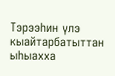Тэрээһин үлэ кыайтарбатыттан ыһыахха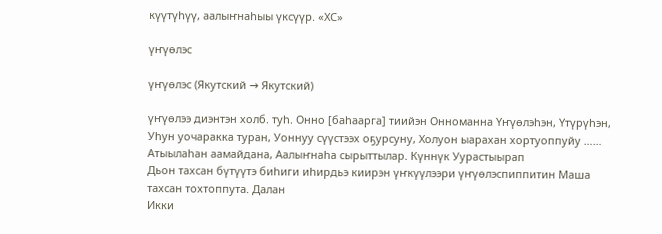күүтүһүү, аалыҥнаһыы үксүүр. «ХС»

үҥүөлэс

үҥүөлэс (Якутский → Якутский)

үҥүөлээ диэнтэн холб. туһ. Онно [баһаарга] тиийэн Онноманна Үҥүөлэһэн, Үтүрүһэн, Уһун уочаракка туран, Уоннуу сүүстээх оҕурсуну, Холуон ыарахан хортуоппуйу …… Атыылаһан аамайдана, Аалыҥнаһа сырыттылар. Күннүк Уурастыырап
Дьон тахсан бүтүүтэ биһиги иһирдьэ киирэн үҥкүүлээри үҥүөлэспиппитин Маша тахсан тохтоппута. Далан
Икки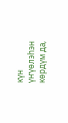күн үҥүөлэһэн көрдүм да,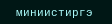миниистиргэ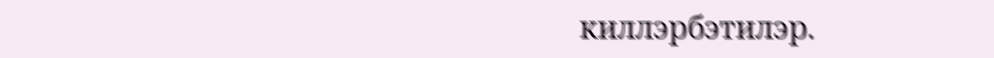киллэрбэтилэр.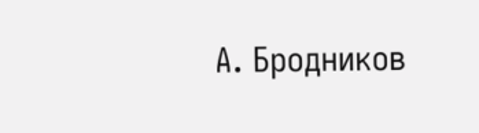А. Бродников